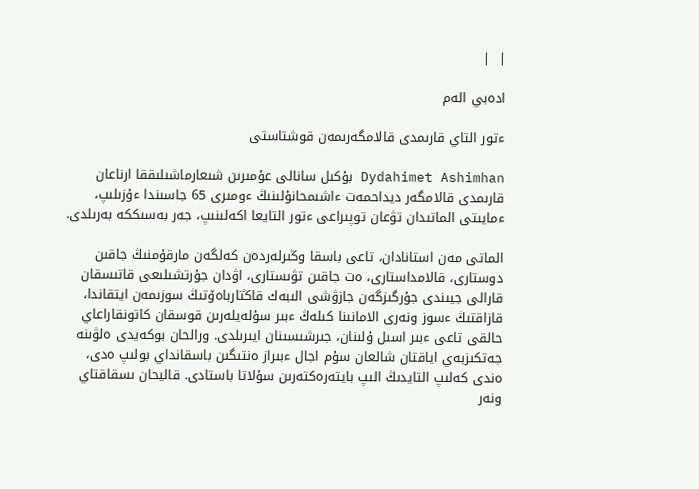|  |

ادەبي الەم

ءتور التاي قارىمدى قالامگەرىمەن قوشتاستى

Dydahimet Ashimhan بۇكىل سانالى عۇمىرىن شىعارماشىلىققا ارناعان قارىمدى قالامگەر ديداحمەت ءاشىمحانۇلىنىڭ ءومىرى 65 جاسىندا ءۇزىلىپ، ءمايىتى الماتىدان تۋعان توپىراعى ءتور التايعا اكەلىنىپ، جەر بەسىككە بەرىلدى.

الماتى مەن استانادان، تاعى باسقا وڭىرلەردەن كەلگەن مارقۇمنىڭ جاقىن دوستارى، قالامداستارى، ەت جاقىن تۋىستارى، اۋدان جۇرتشىلىعى قاتىسقان قارالى جيىندى جۇرگىزگەن جازۋشى الىبەك قاڭتارباەۆتىڭ سوزىمەن ايتقاندا، قازاقتىڭ ءسوز ونەرى الامانىنا كىلەڭ ءبىر سۇلەيلەرىن قوسقان كاتونقاراعاي حالقى تاعى ءبىر اسىل ۇلىنان، جىرشىسىنان ايىرىلدى. ورالحان بوكەيدى ەلۋىنە جەتكىزبەي اياقتان شالعان سۇم اجال ءبىراز ەنتىگىن باسقانداي بولىپ ەدى، ەندى كەلىپ التايدىڭ الىپ بايتەرەكتەرىن سۇلاتا باستادى. قاليحان ىسقاقتاي ونەر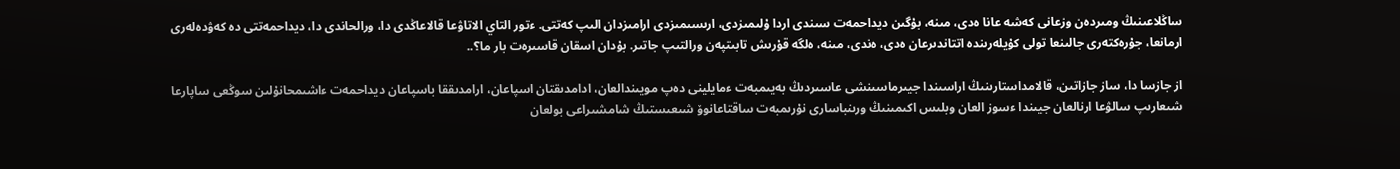ساڭلاعىنىڭ ومىردەن وزعانى كەشە عانا ەدى، مىنە، بۇگىن ديداحمەت سىندى اردا ۇلىمىزدى، ارىسىمىزدى ارامىزدان الىپ كەتتى. ءتور التاي الاتاۋعا قالاعاڭدى دا، ورالحاندى دا، ديداحمەتتى دە كەۋدەلەرى ارمانعا، جۇرەكتەرى جالىنعا تولى كۇيلەرىندە اتتاندىرعان ەدى، ەندى، مىنە، ەلگە قۇرىش تابىتپەن ورالتىپ جاتىر. بۇدان اسقان قاسىرەت بار ما؟..

از جازسا دا، ساز جازاتىن، قالامداستارىنىڭ اراسىندا جيىرماسىنشى عاسىردىڭ بەيىمبەت ءمايلينى دەپ مويىندالعان، ادامدىقتان اسپاعان، ارامدىققا باسپاعان ديداحمەت ءاشىمحانۇلىن سوڭعى ساپارعا شىعارىپ سالۋعا ارنالعان جيىندا ءسوز العان وبلىس اكىمىنىڭ ورىنباسارى نۇرىمبەت ساقتاعانوۆ شىعىستىڭ شامشىراعى بولعان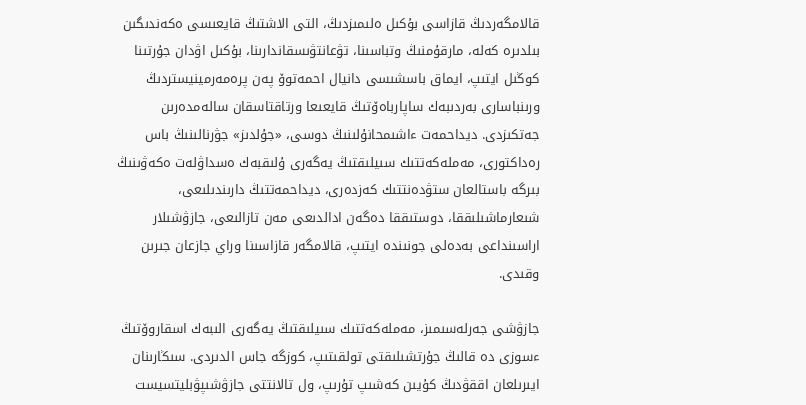قالامگەردىڭ قازاسى بۇكىل ەلىمىزدىڭ، التى الاشتىڭ قايعىسى ەكەندىگىن بىلدىرە كەلە، مارقۇمنىڭ وتباسىنا، تۋعانتۋىسقاندارىنا، بۇكىل اۋدان جۇرتىنا كوڭىل ايتىپ، ايماق باسشىسى دانيال احمەتوۆ پەن پرەمەرمينيستردىڭ ورىنباسارى بەردىبەك ساپارباەۆتىڭ قايعىعا ورتاقتاسقان سالەمدەرىن جەتكىزدى. ديداحمەت ءاشىمحانۇلىنىڭ دوسى، «جۇلدىز» جۋرنالىنىڭ باس رەداكتورى، مەملەكەتتىك سىيلىقتىڭ يەگەرى ۇلىقبەك ەسداۋلەت ەكەۋىنىڭ بىرگە باستالعان ستۋدەنتتىك كەزدەرى، ديداحمەتتىڭ دارىندىلىعى، شىعارماشىلىققا، دوستىققا دەگەن ادالدىعى مەن تازالىعى، جازۋشىلار اراسىنداعى بەدەلى جونىندە ايتىپ، قالامگەر قازاسىنا وراي جازعان جىرىن وقىدى.

جازۋشى جەرلەسىمىز، مەملەكەتتىك سىيلىقتىڭ يەگەرى الىبەك اسقاروۆتىڭ ءسوزى دە قالىڭ جۇرتشىلىقتى تولقىتىپ، كوزگە جاس الدىردى. سىڭارىنان ايىرىلعان اققۋدىڭ كۇيىن كەشىپ تۇرىپ، ول تالانتتى جازۋشىپۋبليتسيست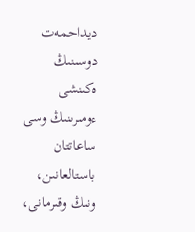ديداحمەت دوسىنىڭ ەكىنشى ءومىرىنىڭ وسى ساعاتتان باستالعانىن، ونىڭ وقىرمانى،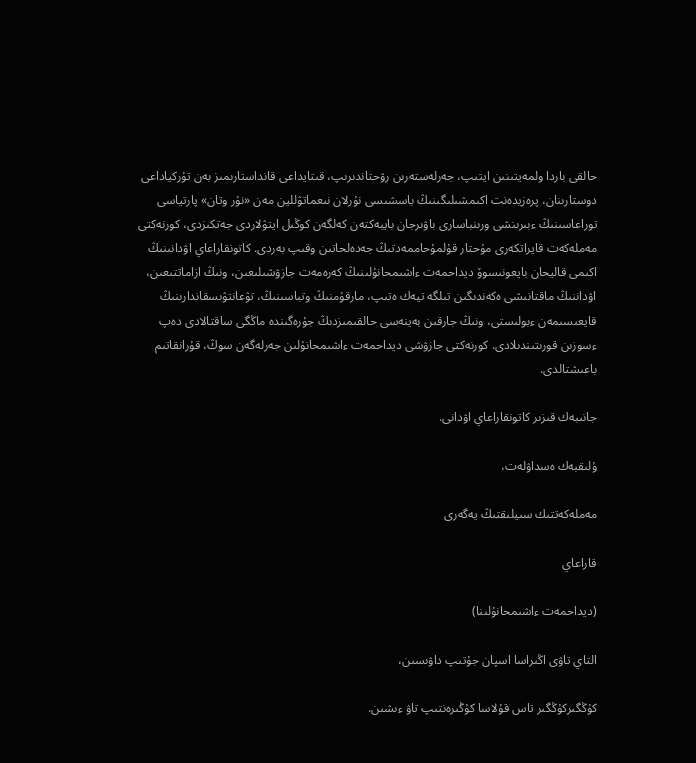حالقى باردا ولمەيتىنىن ايتىپ، جەرلەستەرىن رۋحتاندىرىپ، قىتايداعى قانداستارىمىز بەن تۇركياداعى دوستارىنان، پرەزيدەنت اكىمشىلىگىنىڭ باسشىسى نۇرلان نىعماتۋللين مەن «نۇر وتان» پارتياسى توراعاسىنىڭ ءبىرىنشى ورىنباسارى باۋىرجان بايبەكتەن كەلگەن كوڭىل ايتۋلاردى جەتكىزدى، كورنەكتى مەملەكەت قايراتكەرى مۇحتار قۇلمۇحاممەدتىڭ جەدەلحاتىن وقىپ بەردى. كاتونقاراعاي اۋدانىنىڭ اكىمى قاليحان بايعونىسوۆ ديداحمەت ءاشىمحانۇلىنىڭ كەرەمەت جازۋشىلىعىن، ونىڭ ازاماتتىعىن، اۋداننىڭ ماقتانىشى ەكەندىگىن تىلگە تيەك ەتىپ، مارقۇمنىڭ وتباسىنىڭ، تۋعانتۋىسقاندارىنىڭ قايعىسىمەن ءبولىستى، ونىڭ جارقىن بەينەسى حالقىمىزدىڭ جۇرەگىندە ماڭگى ساقتالادى دەپ ءسوزىن قورىتىندىلادى. كورنەكتى جازۋشى ديداحمەت ءاشىمحانۇلىن جەرلەگەن سوڭ، قۇرانقاتىم باعىشتالدى.

جانىبەك قىزىر كاتونقاراعاي اۋدانى.

ۇلىقبەك ەسداۋلەت،

مەملەكەتتىك سىيلىقتىڭ يەگەرى

قاراعاي

(ديداحمەت ءاشىمحانۇلىنا)

التاي تاۋى اڭىراسا اسپان جۇتىپ داۋىسىن،

كۇڭگىركۇڭگىر تاس قۇلاسا كۇڭىرەنتىپ تاۋ ءىشىن.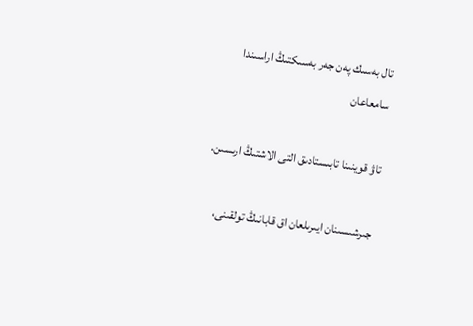تال بەسىك پەن جەر بەسىكتىڭ اراسىندا سامعاعان

تاۋ قوينىنا تابىستادىق التى الاشتىڭ ارىسىن.

جىرشىسىنان ايىرىلعان اق قابانىڭ تولقىنى،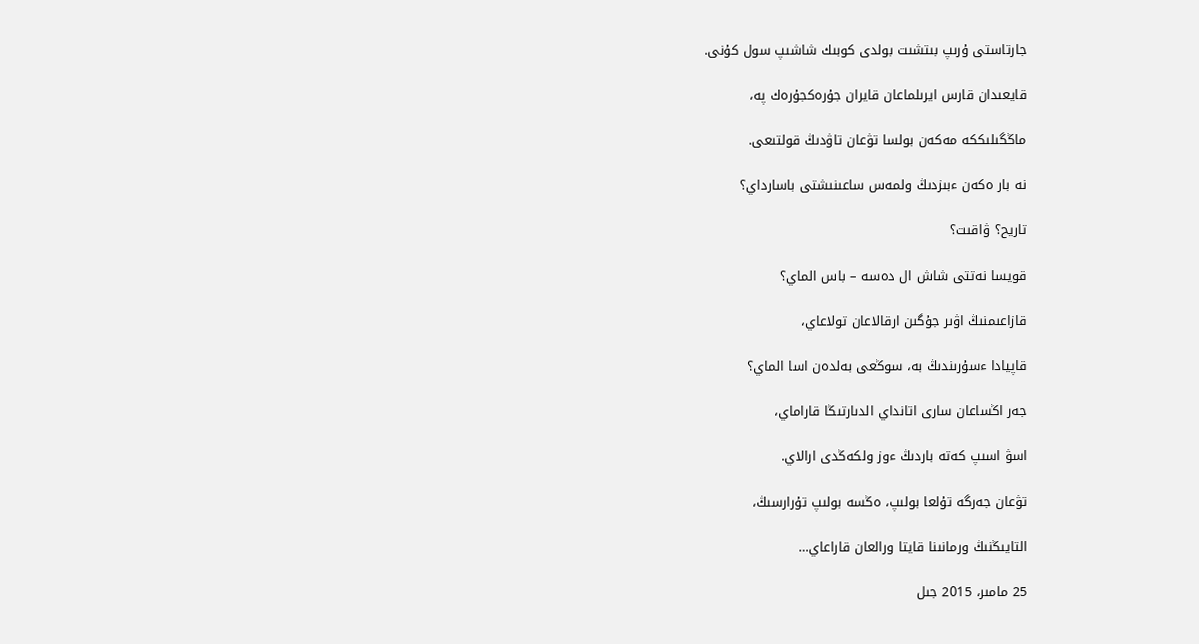جارتاستى ۇرىپ بىتشىت بولدى كوبىك شاشىپ سول كۇنى.

قايعىدان قارس ايرىلماعان قايران جۇرەكجۇرەك پە،

ماڭگىلىككە مەكەن بولسا تۋعان تاۋدىڭ قولتىعى.

نە بار ەكەن ءبىزدىڭ ولمەس ساعىنىشتى باسارداي؟

تاريح؟ ۋاقىت؟

قويسا نەتتى شاش ال دەسە – باس الماي؟

قازاعىمنىڭ اۋىر جۇگىن ارقالاعان تولاعاي،

قاپيادا ءسۇرىندىڭ بە، سوڭعى بەلدەن اسا الماي؟

جەر اڭساعان سارى اتانداي الدىارتىڭا قاراماي،

اسۋ اسىپ كەتە باردىڭ ءوز ولكەڭدى ارالاي.

تۋعان جەرگە تۇلعا بولىپ، ەڭسە بولىپ تۇرارسىڭ،

التايىڭنىڭ ورمانىنا قايتا ورالعان قاراعاي…

25 مامىر، 2015 جىل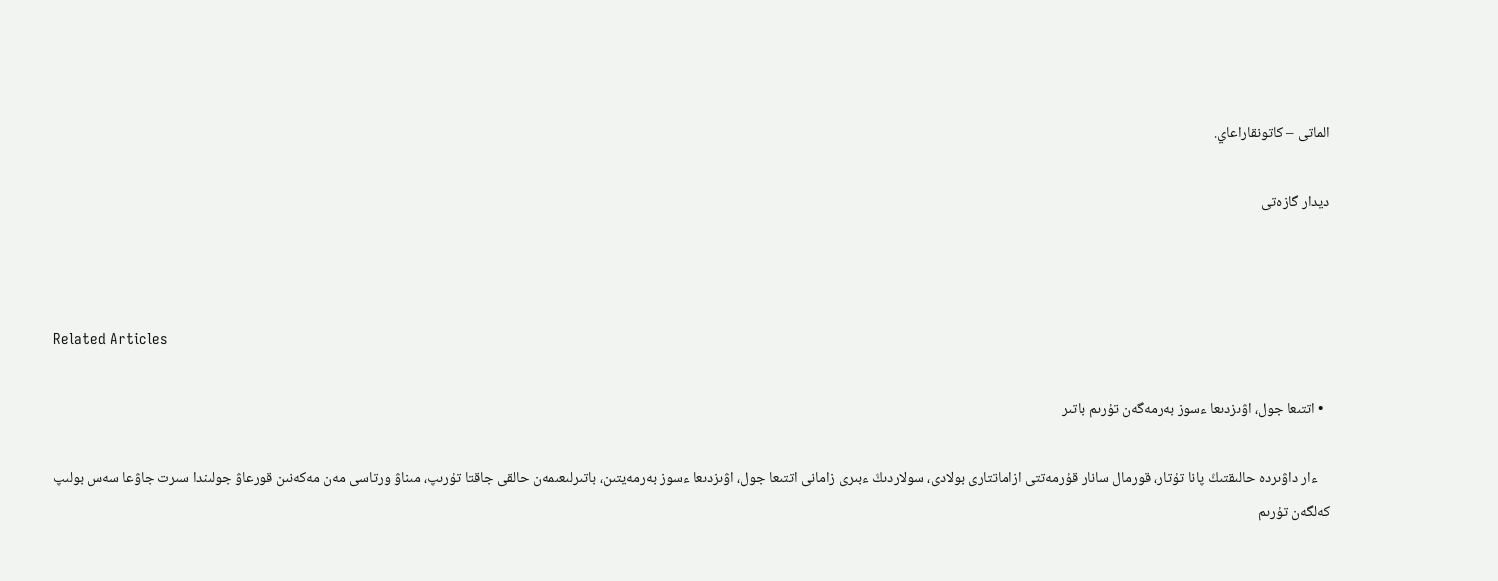الماتى – كاتونقاراعاي.

ديدار گازەتى



Related Articles

  • اتتىعا جول، اۋىزدىعا ءسوز بەرمەگەن تۇرىم باتىر

    ءار داۋىردە حالىقتىڭ پانا تۇتار، قورمال سانار قۇرمەتتى ازاماتتارى بولادى، سولاردىڭ ءبىرى زامانى اتتىعا جول، اۋىزدىعا ءسوز بەرمەيتىن، باتىرلىعىمەن حالقى جاقتا تۇرىپ، مىناۋ ورتاسى مەن مەكەنىن قورعاۋ جولىندا سىرت جاۋعا سەس بولىپ كەلگەن تۇرىم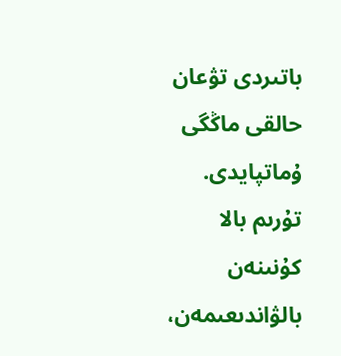باتىردى تۋعان حالقى ماڭگى ۇماتپايدى. تۇرىم بالا كۇنىنەن بالۋاندىعىمەن،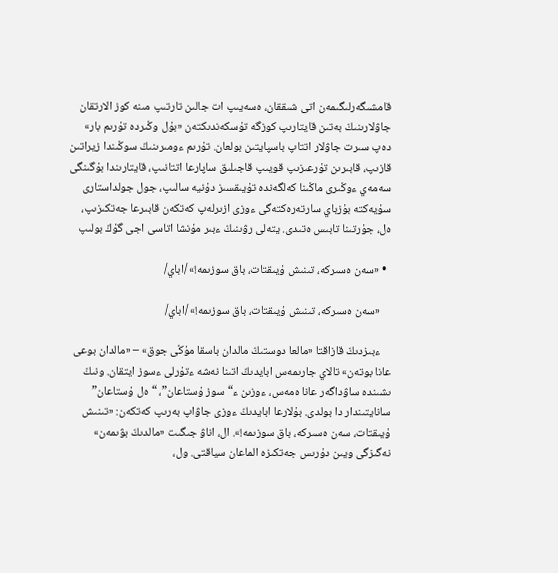قامشىگەرلىگىمەن اتى شىققان، ەسەيىپ ات جالىن تارتىپ مىنە كوز الارتقان جاۋلارىنىڭ بەتىن قايتارىپ كوزگە تۇسكەندىكتەن «بۇل وڭىردە تۇرىم بار» دەپ سىرت جاۋلار اتتاپ باسپايتىن بولعان. تۇرىم ءومىرىنىڭ سوڭىندا زيراتىن قازىپ، قابىرىن تۇرعىزىپ قويىپ قاجىلىق ساپارعا اتتانىپ، قايتارىندا بۇگىنگى سەمەي ءوڭىرى ماڭىنا كەلگەندە تۇيىقسىز دۇنيە سالىپ، جول جولداستارى سۇيەكتە بۇزباي سارتەرەكتەگى ءوزى ازىرلەپ كەتكەن قابىرعا جەتكىزىپ، ەل، جۇرتىنا تابىس ەتىدى. يتەلى رۋىنىڭ ءبىر مۇنشا اتاسى اجى گۇڭ بولىپ

  • «سەن ەسىركە، تىنىش ۇيىقتات، باق سوزىمە!» /اباي/

    «سەن ەسىركە، تىنىش ۇيىقتات، باق سوزىمە!» /اباي/

    ءبىزدىڭ قازاقتا «مالعا دوستىڭ مالدان باسقا مۇڭى جوق» – «مالدان بوعى عانا بوتەن» تالاي جارىمەس ابايدىڭ اتىنا نەشە ءتۇرلى ءسوز ايتقان. ونىڭ ىشىندە ساۋداگەر عانا ەمەس، ءوزىن ء“سوز ۇستاعان”، “ەل ۇستاعان” سانايتىندار دا بولدى. بۇلارعا ابايدىڭ ءوزى جاۋاپ بەرىپ كەتكەن: «تىنىش ۇيىقتات، سەن ەسىركە، باق سوزىمە!». ال، اناۋ جىگىت «مالدىڭ بۋىمەن» نەگىزگى ويىن دۇرىس جەتكىزە الماعان سياقتى. ول،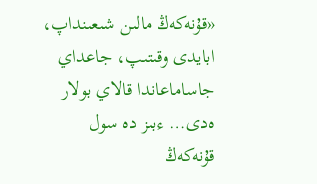«قۇنەكەڭ مالىن شىعىنداپ، ابايدى وقىتىپ، جاعداي جاساماعاندا قالاي بولار ەدى… ءبىز دە سول قۇنەكەڭ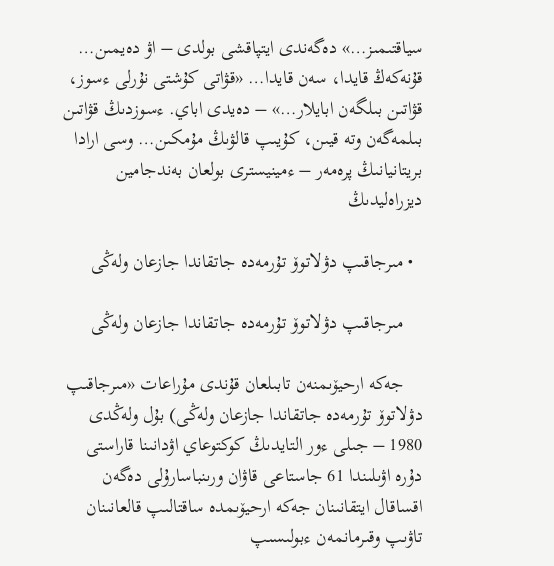سياقتىمىز…» دەگەندى ايتپاقشى بولدى – اۋ دەيمىن… قۇنەكەڭ قايدا، سەن قايدا… «قۋاتى كۇشتى نۇرلى ءسوز، قۋاتىن بىلگەن ابايلار…» – دەيدى اباي. ءسوزدىڭ قۋاتىن بىلمەگەن وتە قيىن، كۇيىپ قالۋىڭ مۇمكىن… وسى ارادا بريتانيانىڭ پرەمەر – ءمينيسترى بولعان بەندجامين ديزراەليدىڭ

  • مىرجاقىپ دۋلاتوۆ تۇرمەدە جاتقاندا جازعان ولەڭى

    مىرجاقىپ دۋلاتوۆ تۇرمەدە جاتقاندا جازعان ولەڭى

    جەكە ارحيۆىمنەن تابىلعان قۇندى مۇراعات «مىرجاقىپ دۋلاتوۆ تۇرمەدە جاتقاندا جازعان ولەڭى) بۇل ولەڭدى 1980 – جىلى ءور التايدىڭ كوكتوعاي اۋدانىنا قاراستى دۇرە اۋىلىندا 61 جاستاعى قاۋان ورىنباسارۇلى دەگەن اقساقال ايتقانىنان جەكە ارحيۆىمدە ساقتالىپ قالعانىنان تاۋىپ وقىرمانمەن ءبولىسىپ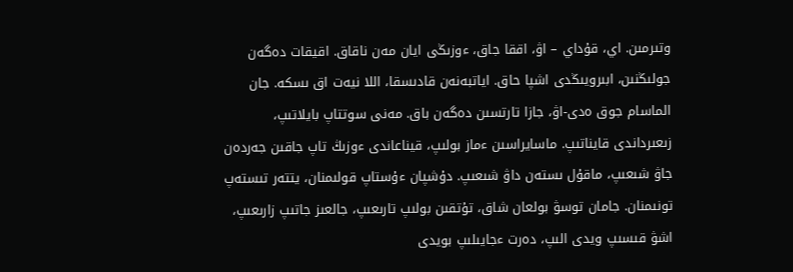وتىرمىن. اي، قۇداي – اۋ، اققا جاق، ءوزىڭى ايان مەن ناقاق. اقيقات دەگەن جولىڭنىن، ابىرويىڭدى اشپا حاق. اياتبەنەن قادىسقا، اللا نيەت اق ىسكە. جان الماسام جوق ەدى-اۋ، جازا تارتسىن دەگەن باق. مەنى سوتتاپ بايلاتىپ، زىعىرداندى قايناتىپ. ماسايراسىن ءماز بولىپ، قيناعاندى ءوزىڭ تاپ جاقىن جەردەن جاۋ شىعىپ، ماقۇل ىستەن داۋ شىعىپ. دۇشپان ءۇستاپ قولىمنان، يتتەر تىستەپ تونىمنان. جامان توسۋ بولعان شاق، تۇتقىن بولىپ تارىعىپ، جالعىز جاتىپ زارىعىپ، اشۋ قىسىپ ويدى الىپ، دەرت ءجايىلىپ بويدى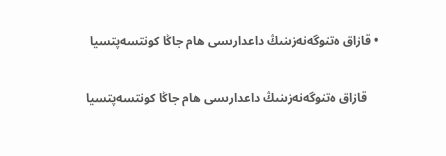• قازاق ەتنوگەنەزىنىڭ داعدارىسى ھام جاڭا كونتسەپتسيا

    قازاق ەتنوگەنەزىنىڭ داعدارىسى ھام جاڭا كونتسەپتسيا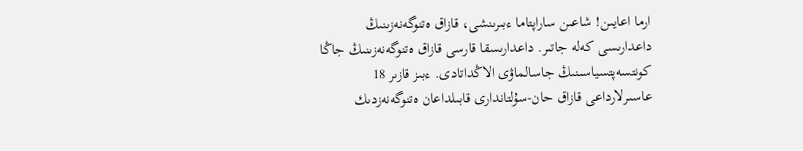ارما اعايىن! شاعىن ساراپتاما ءبىرىنشى، قازاق ەتنوگەنەزىنىڭ داعدارىسى كەلە جاتىر. داعدارىسقا قارسى قازاق ەتنوگەنەزىنىڭ جاڭا كونتسەپتسياسىنىڭ جاسالماۋى الاڭداتادى. ءبىز قازىر 18 عاسىرلارداعى قازاق حان-سۇلتاندارى قابىلداعان ەتنوگەنەزدىك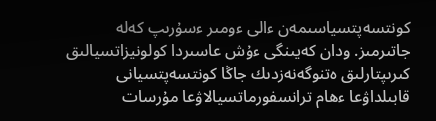كونتسەپتسياسىمەن ءالى ءومىر ءسۇرىپ كەلە جاتىرمىز. ودان كەيىنگى ءۇش عاسىردا كولونيزاتسيالىق كىرىپتارلىق ەتنوگەنەزدىك جاڭا كونتسەپتسيانى قابىلداۋعا ءھام ترانسفورماتسيالاۋعا مۇرسات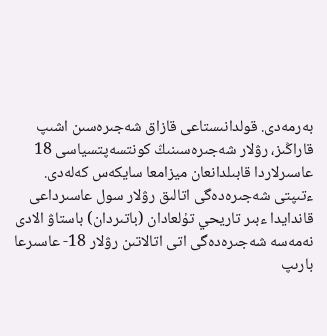بەرمەدى. قولدانىستاعى قازاق شەجىرەسىن اشىپ قاراڭىز، رۋلار شەجىرەسىنىڭ كونتسەپتسياسى 18 عاسىرلاردا قابىلدانعان ميزامعا سايكەس كەلەدى. ءتىپتى شەجىرەدەگى اتالىق رۋلار سول عاسىرداعى قاندايدا ءبىر تاريحي تۇلعادان (باتىردان) باستاۋ الادى نەمەسە شەجىرەدەگى اتى اتالاتىن رۋلار 18- عاسىرعا بارىپ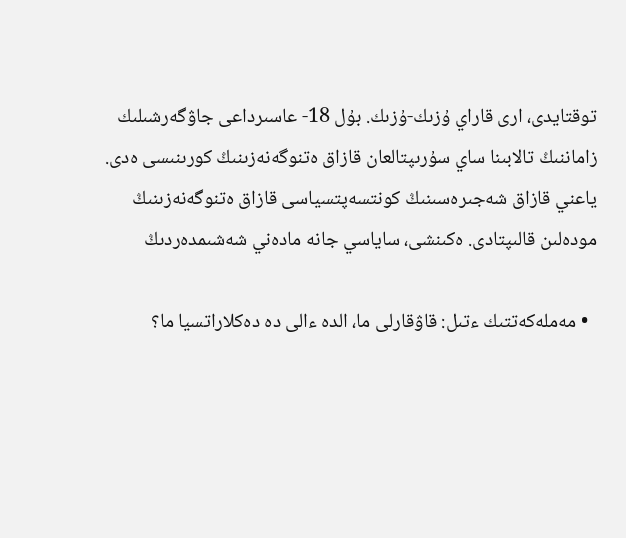توقتايدى، ارى قاراي ۇزىك-ۇزىك. بۇل 18- عاسىرداعى جاۋگەرشىلىك زاماننىڭ تالابىنا ساي سۇرىپتالعان قازاق ەتنوگەنەزىنىڭ كورىنىسى ەدى. ياعني قازاق شەجىرەسىنىڭ كونتسەپتسياسى قازاق ەتنوگەنەزىنىڭ مودەلىن قالىپتادى. ەكىنشى، ساياسي جانە مادەني شەشىمدەردىڭ

  • مەملەكەتتىك ءتىل: قاۋقارلى ما، الدە ءالى دە دەكلاراتسيا ما؟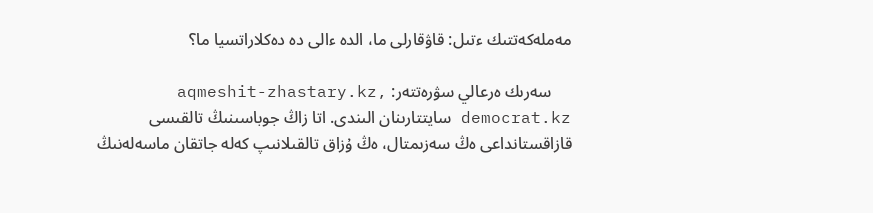مەملەكەتتىك ءتىل: قاۋقارلى ما، الدە ءالى دە دەكلاراتسيا ما؟

     سەرىك ەرعالي سۋرەتتەر: aqmeshit-zhastary.kz, democrat.kz سايتتارىنان الىندى. اتا زاڭ جوباسىنىڭ تالقىسى قازاقستانداعى ەڭ سەزىمتال، ەڭ ۇزاق تالقىلانىپ كەلە جاتقان ماسەلەنىڭ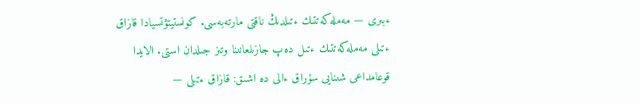ءبىرى — مەملەكەتتىك ءتىلدىڭ ناقتى مارتەبەسى. كونستيتۋتسيادا قازاق ءتىلى مەملەكەتتىك ءتىل دەپ جازىلعانىنا وتىز جىلدان استى. الايدا قوعامداعى شىنايى سۇراق ءالى دە اشىق: قازاق ءتىلى —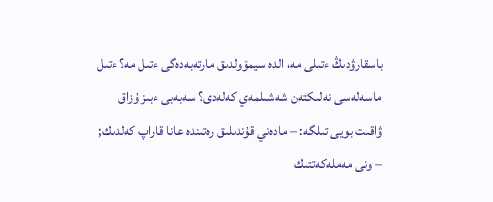باسقارۋدىڭ ءتىلى مە، الدە سيمۆولدىق مارتەبەدەگى ءتىل مە؟ ءتىل ماسەلەسى نەلىكتەن شەشىلمەي كەلەدى؟ سەبەبى ءبىز ۇزاق ۋاقىت بويى تىلگە: – مادەني قۇندىلىق رەتىندە عانا قاراپ كەلدىك; – ونى مەملەكەتتىك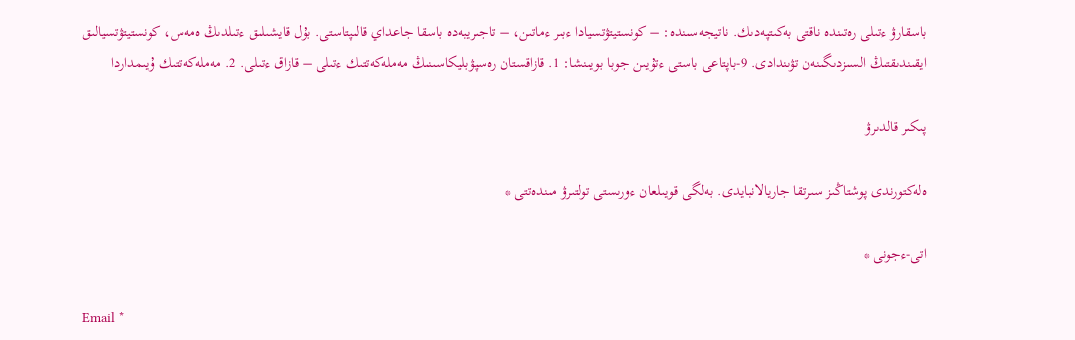باسقارۋ ءتىلى رەتىندە ناقتى بەكىتپەدىك. ناتيجەسىندە: – كونستيتۋتسيادا ءبىر ءماتىن، – تاجىريبەدە باسقا جاعداي قالىپتاستى. بۇل قايشىلىق ءتىلدىڭ ەمەس، كونستيتۋتسيالىق ايقىندىقتىڭ السىزدىگىنەن تۋىندادى. 9-باپتاعى باستى ءتۇيىن جوبا بويىنشا: 1. قازاقستان رەسپۋبليكاسىنىڭ مەملەكەتتىك ءتىلى – قازاق ءتىلى. 2. مەملەكەتتىك ۇيىمداردا

پىكىر قالدىرۋ

ەلەكتورندى پوشتاڭىز سىرتقا جاريالانبايدى. بەلگى قويىلعان ءورىستى تولتىرۋ مىندەتتى *

اتى-ءجونى *

Email *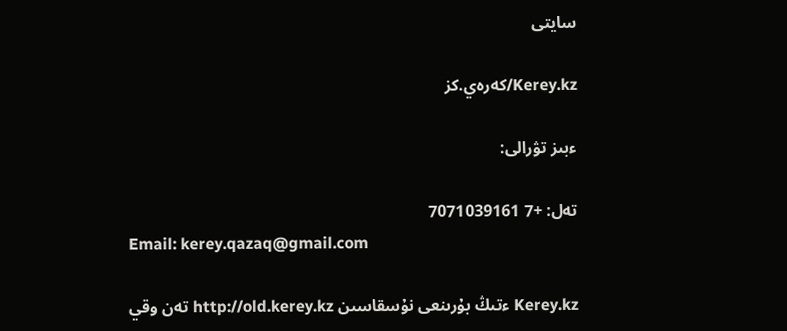سايتى

Kerey.kz/كەرەي.كز

ءبىز تۋرالى:

تەل: +7 7071039161
Email: kerey.qazaq@gmail.com

Kerey.kz ءتىڭ بۇرىنعى نۇسقاسىن http://old.kerey.kz تەن وقي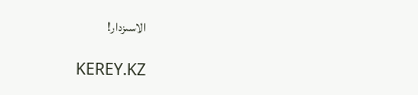الاسىزدار!

KEREY.KZ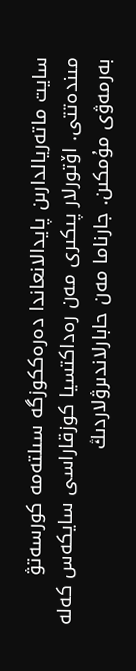سايت ماتەريالدارىن پايدالانعاندا دەرەككوزگە سىلتەمە كورسەتۋ مىندەتتى. اۆتورلار پىكىرى مەن رەداكتسيا كوزقاراسى سايكەس كەلە بەرمەۋى مۇمكىن. جارناما مەن حابارلاندىرۋلاردىڭ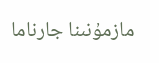مازمۇنىنا جارناما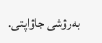بەرۋشى جاۋاپتى.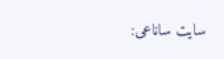سايت ساناعى: